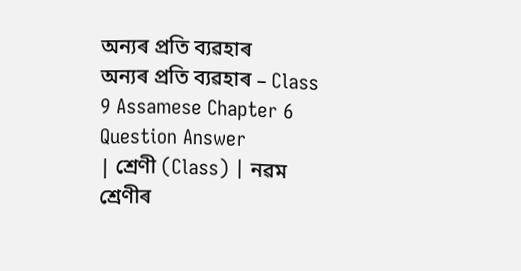অন্যৰ প্ৰতি ব্যৱহাৰ
অন্যৰ প্ৰতি ব্যৱহাৰ – Class 9 Assamese Chapter 6 Question Answer
| শ্ৰেণী (Class) | নৱম শ্ৰেণীৰ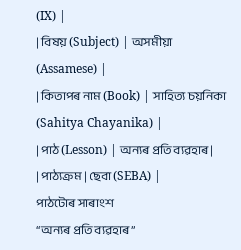(IX) |
| বিষয় (Subject) | অসমীয়া (Assamese) |
| কিতাপৰ নাম (Book) | সাহিত্য চয়নিকা (Sahitya Chayanika) |
| পাঠ (Lesson) | অন্যৰ প্ৰতি ব্যৱহাৰ |
| পাঠ্যক্ৰম | ছেবা (SEBA) |
পাঠটোৰ সাৰাংশ
“অন্যৰ প্ৰতি ব্যৱহাৰ”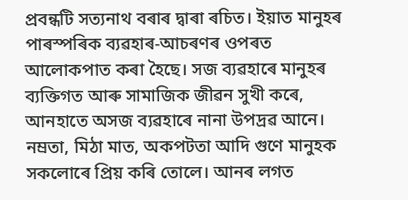প্ৰবন্ধটি সত্যনাথ বৰাৰ দ্বাৰা ৰচিত। ইয়াত মানুহৰ পাৰস্পৰিক ব্যৱহাৰ-আচৰণৰ ওপৰত আলোকপাত কৰা হৈছে। সজ ব্যৱহাৰে মানুহৰ ব্যক্তিগত আৰু সামাজিক জীৱন সুখী কৰে, আনহাতে অসজ ব্যৱহাৰে নানা উপদ্ৰৱ আনে। নম্ৰতা, মিঠা মাত, অকপটতা আদি গুণে মানুহক সকলোৰে প্ৰিয় কৰি তোলে। আনৰ লগত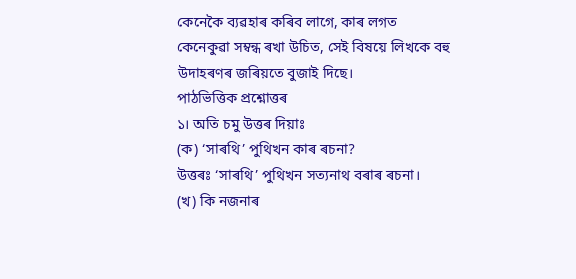কেনেকৈ ব্যৱহাৰ কৰিব লাগে, কাৰ লগত কেনেকুৱা সম্বন্ধ ৰখা উচিত, সেই বিষয়ে লিখকে বহু উদাহৰণৰ জৰিয়তে বুজাই দিছে।
পাঠভিত্তিক প্ৰশ্নোত্তৰ
১। অতি চমু উত্তৰ দিয়াঃ
(ক) ‘সাৰথি’ পুথিখন কাৰ ৰচনা?
উত্তৰঃ ‘সাৰথি’ পুথিখন সত্যনাথ বৰাৰ ৰচনা।
(খ) কি নজনাৰ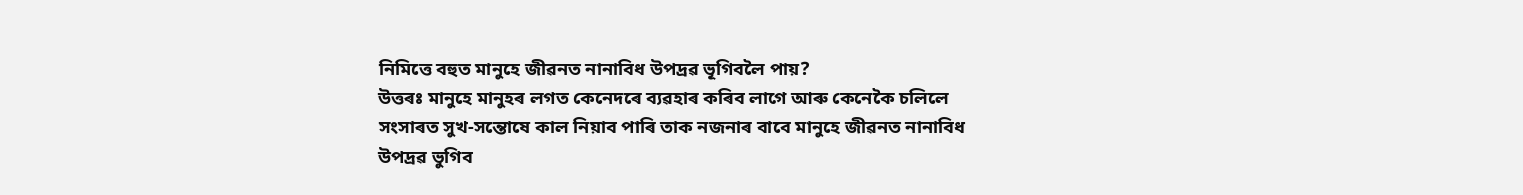নিমিত্তে বহুত মানুহে জীৱনত নানাবিধ উপদ্ৰৱ ভূগিবলৈ পায়?
উত্তৰঃ মানুহে মানুহৰ লগত কেনেদৰে ব্যৱহাৰ কৰিব লাগে আৰু কেনেকৈ চলিলে সংসাৰত সুখ-সন্তোষে কাল নিয়াব পাৰি তাক নজনাৰ বাবে মানুহে জীৱনত নানাবিধ উপদ্ৰৱ ভুগিব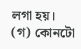লগা হয়।
(গ) কোনটো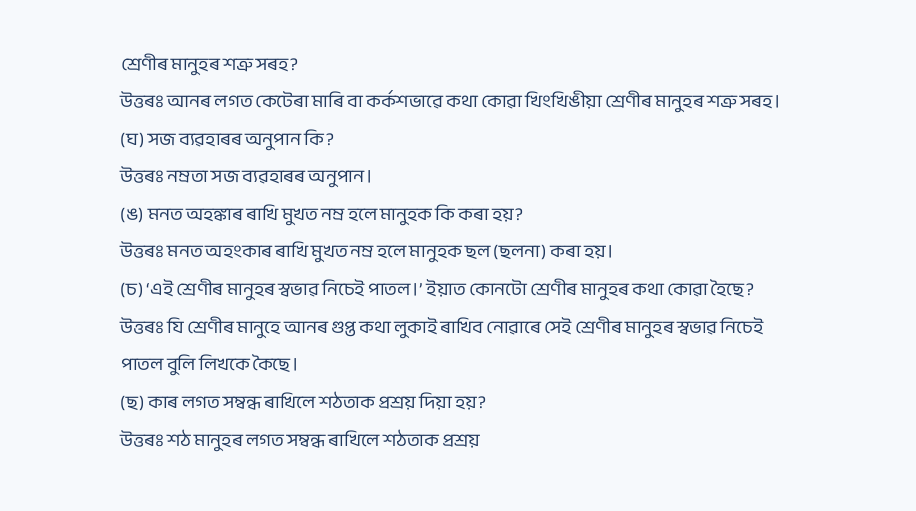শ্ৰেণীৰ মানুহৰ শত্ৰু সৰহ?
উত্তৰঃ আনৰ লগত কেটেৰা মাৰি বা কৰ্কশভাৱে কথা কোৱা খিংখিঙীয়া শ্ৰেণীৰ মানুহৰ শত্ৰু সৰহ।
(ঘ) সজ ব্যৱহাৰৰ অনুপান কি?
উত্তৰঃ নম্ৰতা সজ ব্যৱহাৰৰ অনুপান।
(ঙ) মনত অহঙ্কাৰ ৰাখি মুখত নম্ৰ হলে মানুহক কি কৰা হয়?
উত্তৰঃ মনত অহংকাৰ ৰাখি মুখত নম্ৰ হলে মানুহক ছল (ছলনা) কৰা হয়।
(চ) ‘এই শ্ৰেণীৰ মানুহৰ স্বভাৱ নিচেই পাতল।’ ইয়াত কোনটো শ্ৰেণীৰ মানুহৰ কথা কোৱা হৈছে?
উত্তৰঃ যি শ্ৰেণীৰ মানুহে আনৰ গুপ্ত কথা লুকাই ৰাখিব নোৱাৰে সেই শ্ৰেণীৰ মানুহৰ স্বভাৱ নিচেই পাতল বুলি লিখকে কৈছে।
(ছ) কাৰ লগত সম্বন্ধ ৰাখিলে শঠতাক প্রশ্রয় দিয়া হয়?
উত্তৰঃ শঠ মানুহৰ লগত সম্বন্ধ ৰাখিলে শঠতাক প্রশ্ৰয়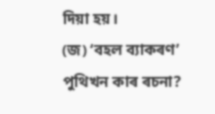দিয়া হয়।
(জ) ‘বহল ব্যাকৰণ’ পুথিখন কাৰ ৰচনা?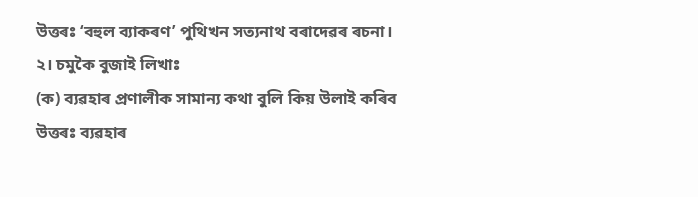উত্তৰঃ ‘বহুল ব্যাকৰণ’ পুথিখন সত্যনাথ বৰাদেৱৰ ৰচনা।
২। চমুকৈ বুজাই লিখাঃ
(ক) ব্যৱহাৰ প্ৰণালীক সামান্য কথা বুলি কিয় উলাই কৰিব
উত্তৰঃ ব্যৱহাৰ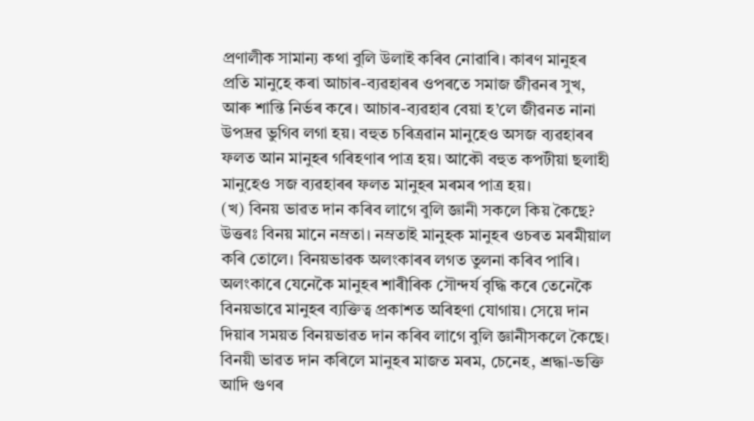প্ৰণালীক সামান্য কথা বুলি উলাই কৰিব নোৱাৰি। কাৰণ মানুহৰ প্ৰতি মানুহে কৰা আচাৰ-ব্যৱহাৰৰ ওপৰতে সমাজ জীৱনৰ সুখ, আৰু শান্তি নিৰ্ভৰ কৰে। আচাৰ-ব্যৱহাৰ বেয়া হ’লে জীৱনত নানা উপদ্ৰৱ ভুগিব লগা হয়। বহুত চৰিত্ৰৱান মানুহেও অসজ ব্যৱহাৰৰ ফলত আন মানুহৰ গৰিহণাৰ পাত্ৰ হয়। আকৌ বহুত কপটীয়া ছলাহী মানুহেও সজ ব্যৱহাৰৰ ফলত মানুহৰ মৰমৰ পাত্ৰ হয়।
(খ) বিনয় ভাৱত দান কৰিব লাগে বুলি জ্ঞানী সকলে কিয় কৈছে?
উত্তৰঃ বিনয় মানে নম্ৰতা। নম্ৰতাই মানুহক মানুহৰ ওচৰত মৰমীয়াল কৰি তোলে। বিনয়ভাৱক অলংকাৰৰ লগত তুলনা কৰিব পাৰি। অলংকাৰে যেনেকৈ মানুহৰ শাৰীৰিক সৌন্দৰ্য বৃদ্ধি কৰে তেনেকৈ বিনয়ভাৱে মানুহৰ ব্যক্তিত্ব প্ৰকাশত অৰিহণা যোগায়। সেয়ে দান দিয়াৰ সময়ত বিনয়ভাৱত দান কৰিব লাগে বুলি জ্ঞানীসকলে কৈছে। বিনয়ী ভাৱত দান কৰিলে মানুহৰ মাজত মৰম, চেনেহ, শ্ৰদ্ধা-ভক্তি আদি গুণৰ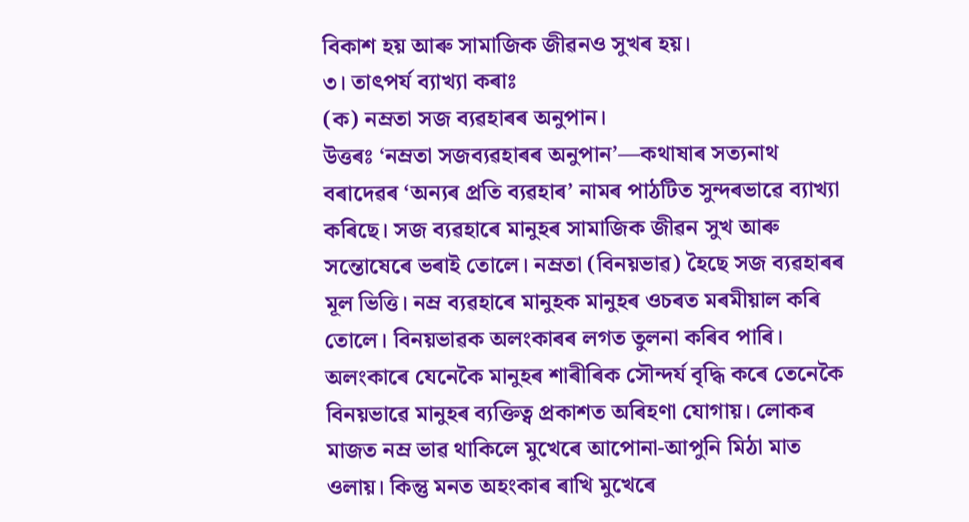বিকাশ হয় আৰু সামাজিক জীৱনও সুখৰ হয়।
৩। তাৎপৰ্য ব্যাখ্যা কৰাঃ
(ক) নম্ৰতা সজ ব্যৱহাৰৰ অনুপান।
উত্তৰঃ ‘নম্ৰতা সজব্যৱহাৰৰ অনুপান’—কথাষাৰ সত্যনাথ বৰাদেৱৰ ‘অন্যৰ প্ৰতি ব্যৱহাৰ’ নামৰ পাঠটিত সুন্দৰভাৱে ব্যাখ্যা কৰিছে। সজ ব্যৱহাৰে মানুহৰ সামাজিক জীৱন সুখ আৰু সন্তোষেৰে ভৰাই তোলে। নম্ৰতা (বিনয়ভাৱ) হৈছে সজ ব্যৱহাৰৰ মূল ভিত্তি। নম্ৰ ব্যৱহাৰে মানুহক মানুহৰ ওচৰত মৰমীয়াল কৰি তোলে। বিনয়ভাৱক অলংকাৰৰ লগত তুলনা কৰিব পাৰি। অলংকাৰে যেনেকৈ মানুহৰ শাৰীৰিক সৌন্দৰ্য বৃদ্ধি কৰে তেনেকৈ বিনয়ভাৱে মানুহৰ ব্যক্তিত্ব প্ৰকাশত অৰিহণা যোগায়। লোকৰ মাজত নম্ৰ ভাৱ থাকিলে মুখেৰে আপোনা-আপুনি মিঠা মাত ওলায়। কিন্তু মনত অহংকাৰ ৰাখি মুখেৰে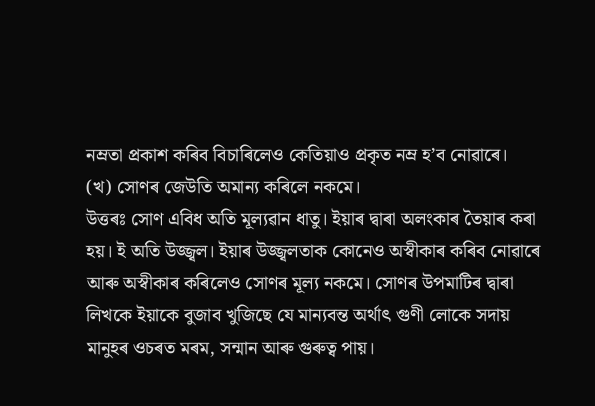নম্ৰতা প্ৰকাশ কৰিব বিচাৰিলেও কেতিয়াও প্ৰকৃত নম্ৰ হ’ব নোৱাৰে।
(খ) সোণৰ জেউতি অমান্য কৰিলে নকমে।
উত্তৰঃ সোণ এবিধ অতি মূল্যৱান ধাতু। ইয়াৰ দ্বাৰা অলংকাৰ তৈয়াৰ কৰা হয়। ই অতি উজ্জ্বল। ইয়াৰ উজ্জ্বলতাক কোনেও অস্বীকাৰ কৰিব নোৱাৰে আৰু অস্বীকাৰ কৰিলেও সোণৰ মূল্য নকমে। সোণৰ উপমাটিৰ দ্বাৰা লিখকে ইয়াকে বুজাব খুজিছে যে মান্যবন্ত অৰ্থাৎ গুণী লোকে সদায় মানুহৰ ওচৰত মৰম, সন্মান আৰু গুৰুত্ব পায়।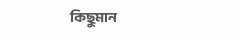কিছুমান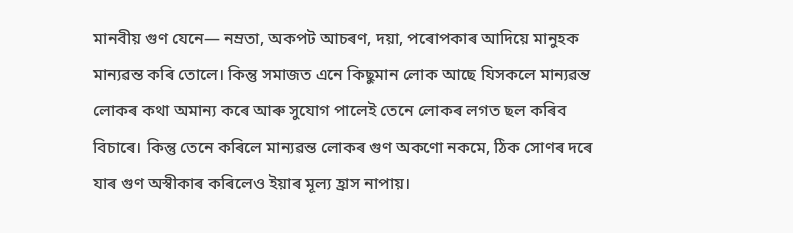মানবীয় গুণ যেনে— নম্ৰতা, অকপট আচৰণ, দয়া, পৰোপকাৰ আদিয়ে মানুহক মান্যৱন্ত কৰি তোলে। কিন্তু সমাজত এনে কিছুমান লোক আছে যিসকলে মান্যৱন্ত লোকৰ কথা অমান্য কৰে আৰু সুযোগ পালেই তেনে লোকৰ লগত ছল কৰিব বিচাৰে। কিন্তু তেনে কৰিলে মান্যৱন্ত লোকৰ গুণ অকণো নকমে, ঠিক সোণৰ দৰে যাৰ গুণ অস্বীকাৰ কৰিলেও ইয়াৰ মূল্য হ্ৰাস নাপায়।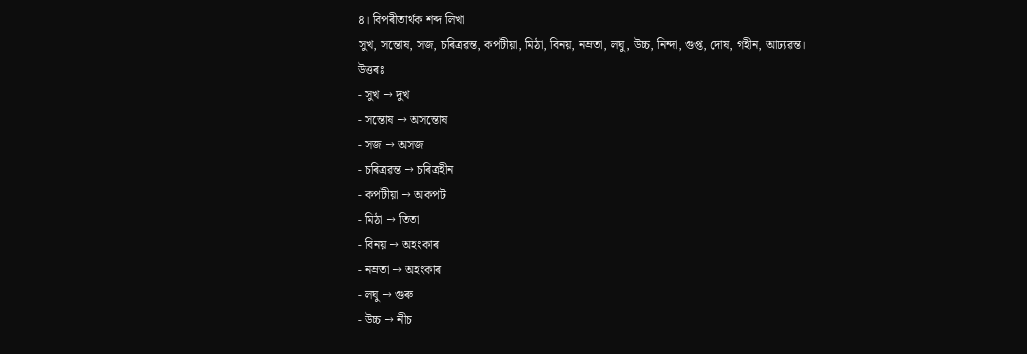৪। বিপৰীতাৰ্থক শব্দ লিখা
সুখ, সন্তোষ, সজ, চৰিত্ৰৱন্ত, কপটীয়া, মিঠা, বিনয়, নম্ৰতা, লঘু, উচ্চ, নিন্দা, গুপ্ত, দোষ, গহীন, আঢ্যৱন্ত।
উত্তৰঃ
- সুখ → দুখ
- সন্তোষ → অসন্তোষ
- সজ → অসজ
- চৰিত্ৰৱন্ত → চৰিত্ৰহীন
- কপটীয়া → অকপট
- মিঠা → তিতা
- বিনয় → অহংকাৰ
- নম্ৰতা → অহংকাৰ
- লঘু → গুৰু
- উচ্চ → নীচ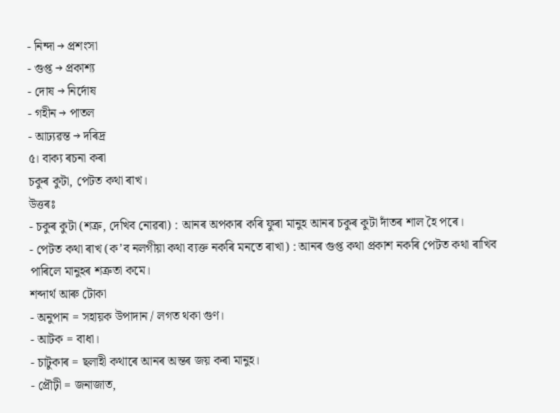- নিন্দা → প্ৰশংসা
- গুপ্ত → প্ৰকাশ্য
- দোষ → নিৰ্দোষ
- গহীন → পাতল
- আঢ্যৱন্ত → দৰিদ্ৰ
৫। বাক্য ৰচনা কৰা
চকুৰ কুটা, পেটত কথা ৰাখ।
উত্তৰঃ
- চকুৰ কুটা (শত্ৰু, দেখিব নোৱৰা) : আনৰ অপকাৰ কৰি ফুৰা মানুহ আনৰ চকুৰ কুটা দাঁতৰ শাল হৈ পৰে।
- পেটত কথা ৰাখ (ক’ব নলগীয়া কথা ব্যক্ত নকৰি মনতে ৰাখা) : আনৰ গুপ্ত কথা প্ৰকাশ নকৰি পেটত কথা ৰাখিব পাৰিলে মানুহৰ শত্ৰুতা কমে।
শব্দাৰ্থ আৰু টোকা
- অনুপান = সহায়ক উপাদান / লগত থকা গুণ।
- আটক = বাধা।
- চাটুকাৰ = ছলাহী কথাৰে আনৰ অন্তৰ জয় কৰা মানুহ।
- প্ৰৌঢ়ী = জনাজাত,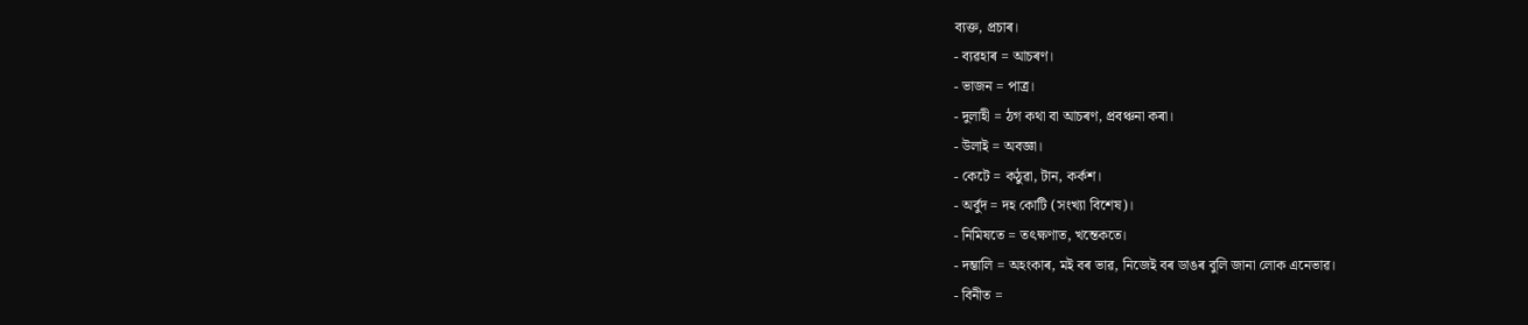ব্যক্ত, প্ৰচাৰ।
- ব্যৱহাৰ = আচৰণ।
- ভাজন = পাত্ৰ।
- দুলাহী = ঠগ কথা বা আচৰণ, প্ৰবঞ্চনা কৰা।
- উলাই = অবজ্ঞা।
- কেটে = কঠুৱা, টান, কৰ্কশ।
- অৰ্বুদ = দহ কোটি (সংখ্যা বিশেষ)।
- নিমিষতে = তৎক্ষণাত, খন্তেকতে।
- দম্ভালি = অহংকাৰ, মই বৰ ভাৱ, নিজেই বৰ ডাঙৰ বুলি জানা লোক এনেভাৱ।
- বিনীত =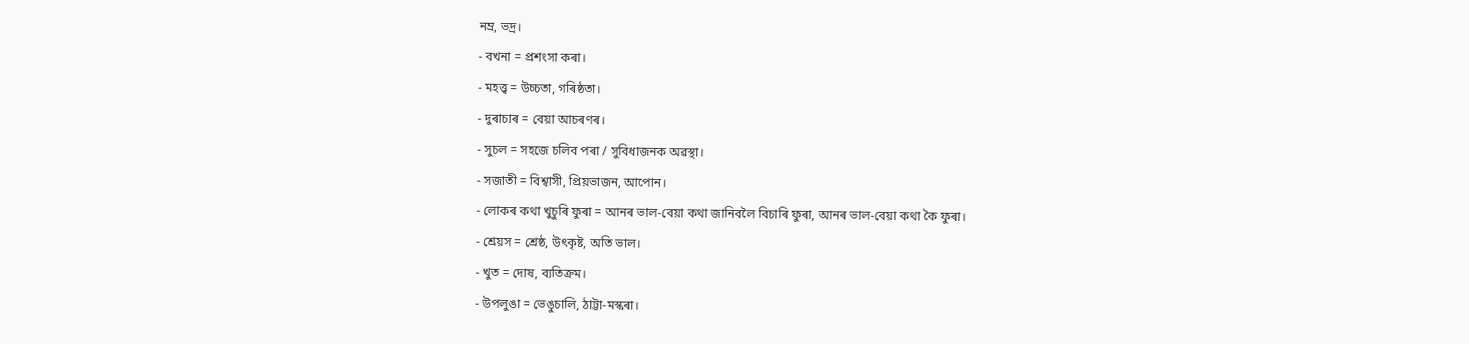নম্ৰ, ভদ্ৰ।
- বখনা = প্ৰশংসা কৰা।
- মহত্ত্ব = উচ্চতা, গৰিষ্ঠতা।
- দুৰাচাৰ = বেয়া আচৰণৰ।
- সুচল = সহজে চলিব পৰা / সুবিধাজনক অৱস্থা।
- সজাতী = বিশ্বাসী, প্ৰিয়ভাজন, আপোন।
- লোকৰ কথা খুচুৰি ফুৰা = আনৰ ভাল-বেয়া কথা জানিবলৈ বিচাৰি ফুৰা, আনৰ ভাল-বেয়া কথা কৈ ফুৰা।
- শ্ৰেয়স = শ্ৰেষ্ঠ, উৎকৃষ্ট, অতি ভাল।
- খুত = দোষ, ব্যতিক্ৰম।
- উপলুঙা = ভেঙুচালি, ঠাট্টা-মস্কৰা।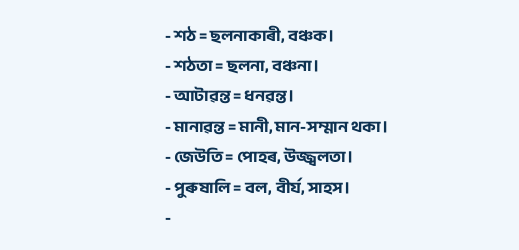- শঠ = ছলনাকাৰী, বঞ্চক।
- শঠতা = ছলনা, বঞ্চনা।
- আটাৱন্ত = ধনৱন্ত।
- মানাৱন্ত = মানী, মান-সম্মান থকা।
- জেউতি = পোহৰ, উজ্জ্বলতা।
- পুৰুষালি = বল, বীৰ্য, সাহস।
-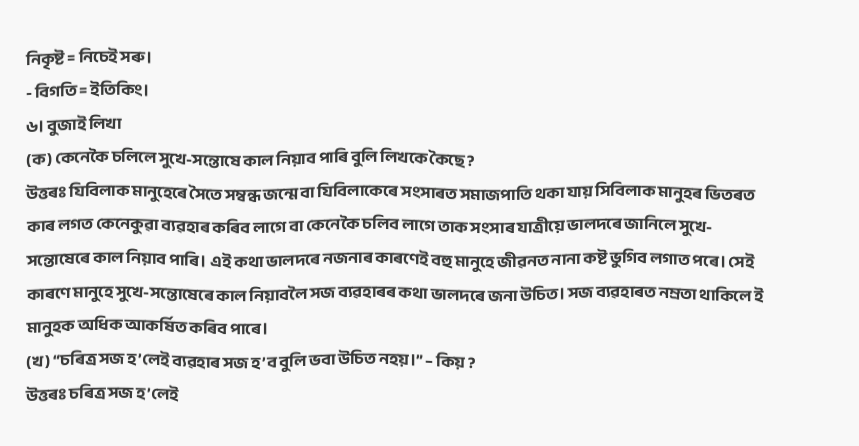নিকৃষ্ট = নিচেই সৰু।
- বিগতি = ইতিকিং।
৬। বুজাই লিখা
(ক) কেনেকৈ চলিলে সুখে-সন্তোষে কাল নিয়াব পাৰি বুলি লিখকে কৈছে?
উত্তৰঃ যিবিলাক মানুহেৰে সৈতে সম্বন্ধ জন্মে বা যিবিলাকেৰে সংসাৰত সমাজপাতি থকা যায় সিবিলাক মানুহৰ ভিতৰত কাৰ লগত কেনেকুৱা ব্যৱহাৰ কৰিব লাগে বা কেনেকৈ চলিব লাগে তাক সংসাৰ যাত্ৰীয়ে ভালদৰে জানিলে সুখে-সন্তোষেৰে কাল নিয়াব পাৰি। এই কথা ভালদৰে নজনাৰ কাৰণেই বহু মানুহে জীৱনত নানা কষ্ট ভুগিব লগাত পৰে। সেই কাৰণে মানুহে সুখে-সন্তোষেৰে কাল নিয়াবলৈ সজ ব্যৱহাৰৰ কথা ভালদৰে জনা উচিত। সজ ব্যৱহাৰত নম্ৰতা থাকিলে ই মানুহক অধিক আকৰ্ষিত কৰিব পাৰে।
(খ) “চৰিত্ৰ সজ হ’লেই ব্যৱহাৰ সজ হ’ব বুলি ভবা উচিত নহয়।” – কিয় ?
উত্তৰঃ চৰিত্ৰ সজ হ’লেই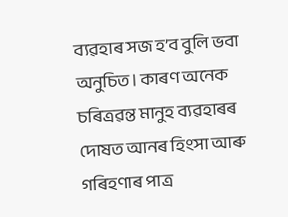ব্যৱহাৰ সজ হ’ব বুলি ভবা অনুচিত। কাৰণ অনেক চৰিত্ৰৱন্ত মানুহ ব্যৱহাৰৰ দোষত আনৰ হিংসা আৰু গৰিহণাৰ পাত্ৰ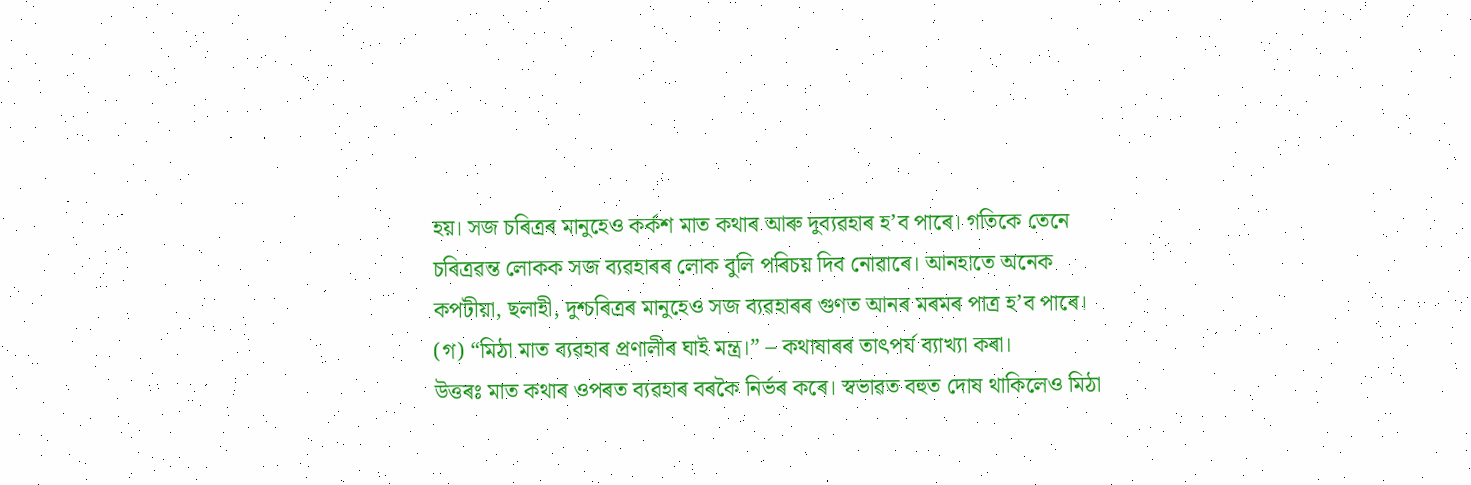হয়। সজ চৰিত্ৰৰ মানুহেও কৰ্কশ মাত কথাৰ আৰু দুব্যৱহাৰ হ’ব পাৰে। গতিকে তেনে চৰিত্ৰৱন্ত লোকক সজ ব্যৱহাৰৰ লোক বুলি পৰিচয় দিব নোৱাৰে। আনহাতে অনেক কপটীয়া, ছলাহী, দুশ্চৰিত্ৰৰ মানুহেও সজ ব্যৱহাৰৰ গুণত আনৰ মৰমৰ পাত্ৰ হ’ব পাৰে।
(গ) “মিঠা মাত ব্যৱহাৰ প্ৰণালীৰ ঘাই মন্ত্র।” – কথাষাৰৰ তাৎপর্য ব্যাখ্যা কৰা।
উত্তৰঃ মাত কথাৰ ওপৰত ব্যৱহাৰ বৰকৈ নিৰ্ভৰ কৰে। স্বভাৱত বহুত দোষ থাকিলেও মিঠা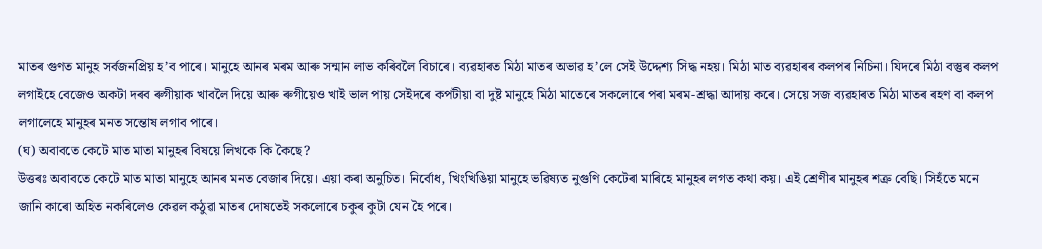মাতৰ গুণত মানুহ সৰ্বজনপ্ৰিয় হ’ব পাৰে। মানুহে আনৰ মৰম আৰু সন্মান লাভ কৰিবলৈ বিচাৰে। ব্যৱহাৰত মিঠা মাতৰ অভাৱ হ’লে সেই উদ্দেশ্য সিদ্ধ নহয়। মিঠা মাত ব্যৱহাৰৰ কলপৰ নিচিনা। যিদৰে মিঠা বস্তুৰ কলপ লগাইহে বেজেও অকটা দৰব ৰুগীয়াক খাবলৈ দিয়ে আৰু ৰুগীয়েও খাই ভাল পায় সেইদৰে কপটীয়া বা দুষ্ট মানুহে মিঠা মাতেৰে সকলোৰে পৰা মৰম-শ্ৰদ্ধা আদায় কৰে। সেয়ে সজ ব্যৱহাৰত মিঠা মাতৰ ৰহণ বা কলপ লগালেহে মানুহৰ মনত সন্তোষ লগাব পাৰে।
(ঘ) অবাবতে কেটে মাত মাতা মানুহৰ বিষয়ে লিখকে কি কৈছে?
উত্তৰঃ অবাবতে কেটে মাত মাতা মানুহে আনৰ মনত বেজাৰ দিয়ে। এয়া কৰা অনুচিত। নিৰ্বোধ, খিংখিঙিয়া মানুহে ভৱিষ্যত নুগুণি কেটেৰা মাৰিহে মানুহৰ লগত কথা কয়। এই শ্ৰেণীৰ মানুহৰ শত্ৰু বেছি। সিহঁতে মনে জানি কাৰো অহিত নকৰিলেও কেৱল কঠুৱা মাতৰ দোষতেই সকলোৰে চকুৰ কুটা যেন হৈ পৰে।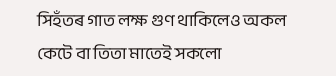সিহঁতৰ গাত লক্ষ গুণ থাকিলেও অকল কেটে বা তিতা মাতেই সকলো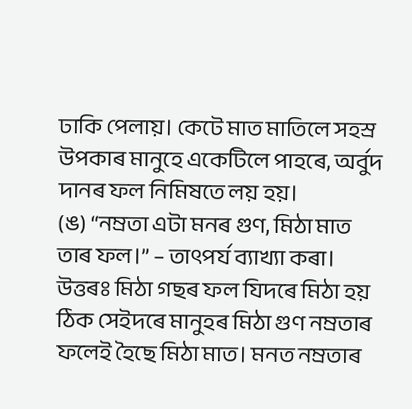ঢাকি পেলায়। কেটে মাত মাতিলে সহস্ৰ উপকাৰ মানুহে একেটিলে পাহৰে, অৰ্বুদ দানৰ ফল নিমিষতে লয় হয়।
(ঙ) “নম্ৰতা এটা মনৰ গুণ, মিঠা মাত তাৰ ফল।” – তাৎপর্য ব্যাখ্যা কৰা।
উত্তৰঃ মিঠা গছৰ ফল যিদৰে মিঠা হয় ঠিক সেইদৰে মানুহৰ মিঠা গুণ নম্ৰতাৰ ফলেই হৈছে মিঠা মাত। মনত নম্ৰতাৰ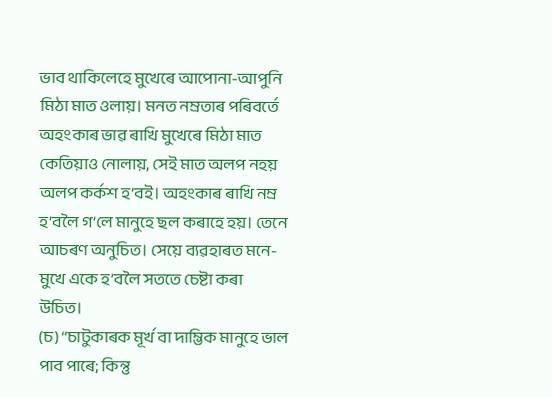ভাব থাকিলেহে মুখেৰে আপোনা-আপুনি মিঠা মাত ওলায়। মনত নম্ৰতাৰ পৰিবৰ্তে অহংকাৰ ভাৱ ৰাখি মুখেৰে মিঠা মাত কেতিয়াও নোলায়, সেই মাত অলপ নহয় অলপ কৰ্কশ হ’বই। অহংকাৰ ৰাখি নম্ৰ হ’বলৈ গ’লে মানুহে ছল কৰাহে হয়। তেনে আচৰণ অনুচিত। সেয়ে ব্যৱহাৰত মনে-মুখে একে হ’বলৈ সততে চেষ্টা কৰা উচিত।
(চ) “চাটুকাৰক মূৰ্খ বা দাম্ভিক মানুহে ভাল পাব পাৰে; কিন্তু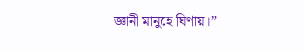জ্ঞানী মানুহে ঘিণায়।”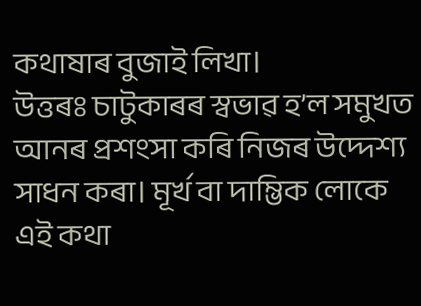কথাষাৰ বুজাই লিখা।
উত্তৰঃ চাটুকাৰৰ স্বভাৱ হ’ল সমুখত আনৰ প্ৰশংসা কৰি নিজৰ উদ্দেশ্য সাধন কৰা। মূৰ্খ বা দাম্ভিক লোকে এই কথা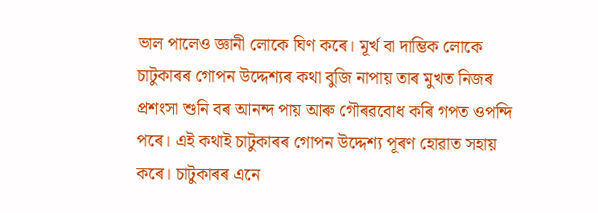ভাল পালেও জ্ঞানী লোকে ঘিণ কৰে। মূৰ্খ বা দাম্ভিক লোকে চাটুকাৰৰ গোপন উদ্দেশ্যৰ কথা বুজি নাপায় তাৰ মুখত নিজৰ প্ৰশংসা শুনি বৰ আনন্দ পায় আৰু গৌৰৱবোধ কৰি গপত ওপন্দি পৰে। এই কথাই চাটুকাৰৰ গোপন উদ্দেশ্য পূৰণ হোৱাত সহায় কৰে। চাটুকাৰৰ এনে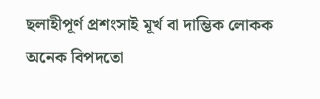ছলাহীপূর্ণ প্ৰশংসাই মূৰ্খ বা দাম্ভিক লোকক অনেক বিপদতো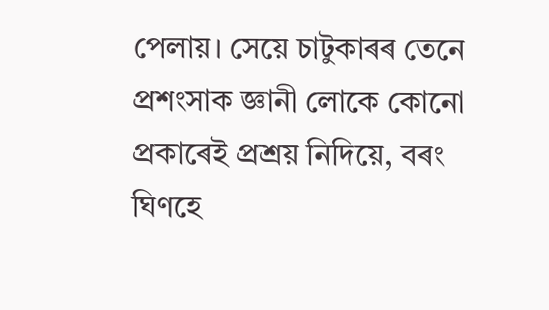পেলায়। সেয়ে চাটুকাৰৰ তেনে প্ৰশংসাক জ্ঞানী লোকে কোনো প্ৰকাৰেই প্ৰশ্ৰয় নিদিয়ে, বৰং ঘিণহে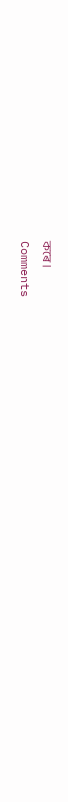কৰে।
Comments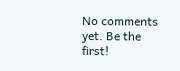No comments yet. Be the first!